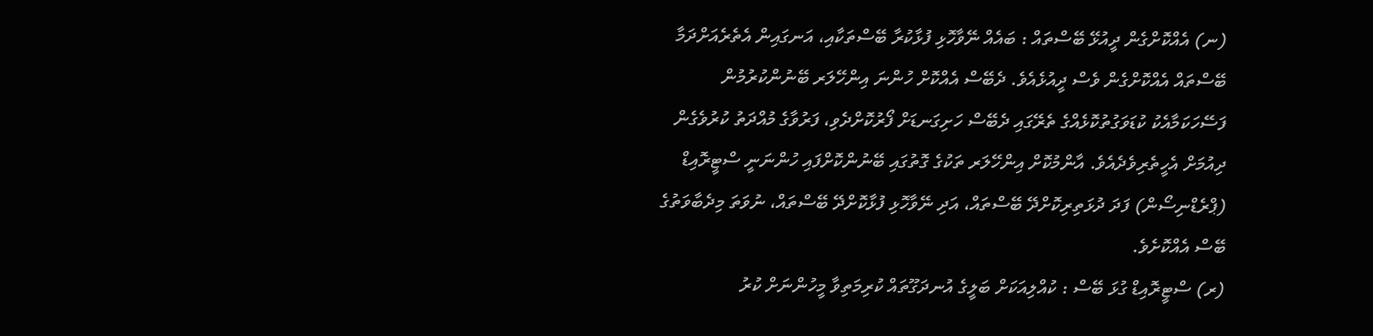(ނ) އެއްކޮށްގެން ދީއުޅޭ ބޭސްތައް : ބައެއް ނޭވާހޮޅި ފުޅާކުރާ ބޭސްތަކާއި، އަނގައިން އެތެރެއަށްދަމާ ބޭސްތައް އެއްކޮށްގެން ވެސް ދީއުޅެއެވެ. ދެބޭސް އެއްކޮށް ހުންނަ އިންހޭލަރ ބޭނުންކުރުމުން ފަސޭހަކަމާއެކު ކުޑަވަގުތުކޮޅެއްގެ ތެރޭގައި ދެބޭސް ހަށިގަނޑަށް ފޯރުކޮށްދެވި، ފަރުވާގެ މުއްދަތު ކުރުވެގެން ދިއުމަށް އެހީތެރިވެދެއެވެ. އާންމުކޮށް އިންހޭލަރ ތަކުގެ ގޮތުގައި ބޭނުންކޮށްފައި ހުންނަނީ ސްޓީރޮއިޑް (ޕްރެޑްނިސޯން) ފަދަ ދުޅަތިރިކޮށްދޭ ބޭސްތައް، އަދި ނޭވާހޮޅި ފުޅާކޮށްދޭ ބޭސްތައް، ނުވަތަ މިދެބާވަތުގެ ބޭސް އެއްކޮށެވެ.
(ރ) ސްޓީރޮއިޑް ގުޅަ ބޭސް : ކުއްލިއަކަށް ބަލީގެ އުނދަގޫތައް ކުރިމަތިވާ މީހުންނަށް ކުރު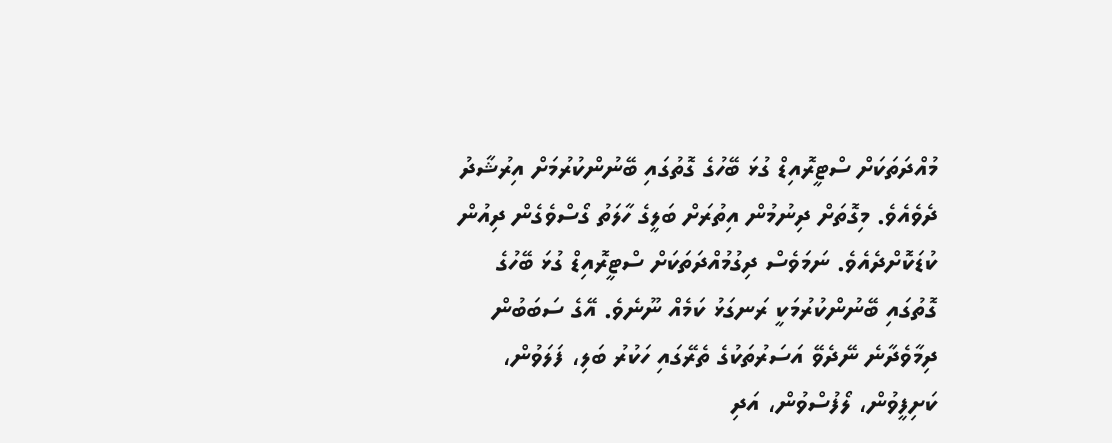މުއްދަތަކަށް ސްޓީރޮއިޑް ގުޅަ ބޭހުގެ ގޮތުގައި ބޭނުންކުރުމަށް އިރުޝާދު ދެވެއެވެ. މިގޮތަށް ދިނުމުން އިތުރަށް ބަލީގެ ހާލަތު ގޯސްވެގެން ދިއުން ކުޑަކޮށްދެއެވެ. ނަމަވެސް ދިގުމުއްދަތަކަށް ސްޓީރޮއިޑް ގުޅަ ބޭހުގެ ގޮތުގައި ބޭނުންކުރުމަކީ ރަނގަޅު ކަމެއް ނޫނެވެ. އޭގެ ސަބަބުން ދިމާވެދާނެ ނޭދެވޭ އަސަރުތަކުގެ ތެރޭގައި ހަކުރު ބަލި، ފަލަވުން، ކަށިފީވުން، ލޯފުސްވުން، އަދި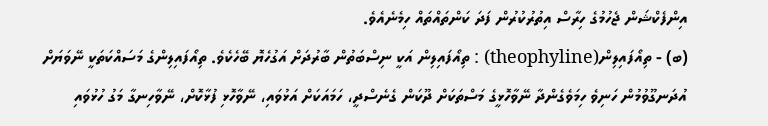އިންފެކްޝަން ޖެހުމުގެ ހިރާސް އިތުރުކުރުން ފަދަ ކަންތައްތައް ހިމެނެއެވެ.
(ބ) - ތިއޯފައިލިން(theophyline) : ތިއޯފައިލިން އަކީ ނިސްބަތުން ބާރުދަށް އަގުހެޔޮ ބޭހެކެވެ. ތިއޯފައިލިންގެ މަސައްކަތަކީ ނޭވަޔަށް އުދަނގޫވުމުން ހަނިވެ ހިމަވެގެންދާ ނޭވާހޮޅީގެ މަސްތަކަށް ދޫކަން ގެނެސްދީ، ހަމައަކަށް އަޅުވައި، ނޭވާހޮޅި ފުޅާކޮށް، ނޭވާހިނގާ މަގު ހުޅުވައި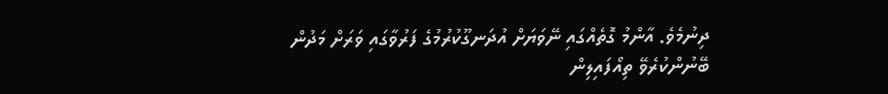ދިނުމެވެ. އާންމު ގޮތެއްގައި ނޭވަޔަށް އުދަނގޫކުރުމުގެ ފަރުވާގައި ވަރަށް މަދުން ބޭނުންކުރެވޭ ތިއޯފައިލިން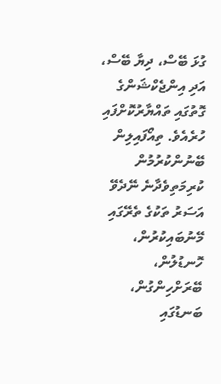ގުޅަ ބޭސް، ދިޔާ ބޭސް، އަދި އިންޖެކްޝަންގެ ގޮތުގައި ތައްޔާރުކޮށްފައި ހުރެއެވެ. ތިއޯފައިލިން ބޭނުންކުރުމުން ކުރިމަތިވެދާނެ ނޭދެވޭ އަސަރު ތަކުގެ ތެރޭގައި މޭނުބައިކުރުން، ހޮނޑުލުން، ބޭރަށްހިންގުން، ބަނޑުގައި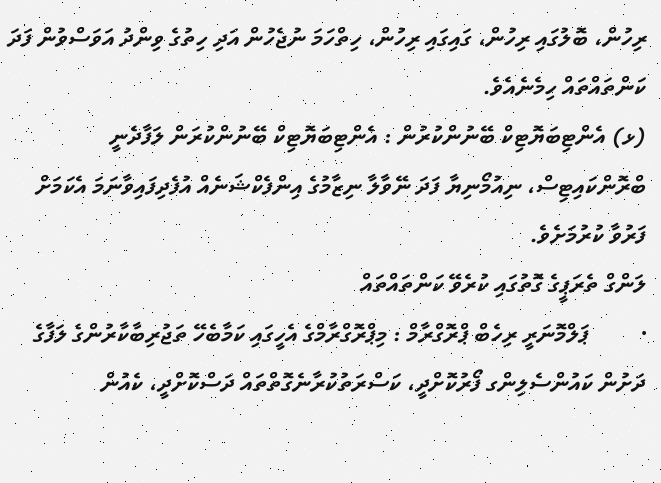ރިހުން، ބޮލުގައި ރިހުން، ގައިގައި ރިހުން، ހިތްހަމަ ނުޖެހުން އަދި ހިތުގެ ވިންދު އަވަސްވުން ފަދަ ކަންތައްތައް ހިމެނެއެވެ.
(ޅ) އެންޓިބަޔޮޓިކް ބޭނުންކުރުން : އެންޓިބަޔޮޓިކް ބޭނުންކުރަން ލަފާދެނީ ބްރޮންކައިޓިސް، ނިއުމޯނިޔާ ފަދަ ނޭވާލާ ނިޒާމުގެ އިންފެކްޝަނެއް އުފެދިފައިވާނަމަ އެކަމަށް ފަރުވާ ކުރުމަށެވެ.
ލަންގް ތެރަޕީގެ ގޮތުގައި ކުރެވޭ ކަންތައްތައް
·         ޕަލްމޮނަރީ ރިހެބް ޕްރޮގްރާމް : މިޕްރޮގްރާމްގެ އެހީގައި ކަމާބެހޭ ތަޖުރިބާކާރުންގެ ލަފާގެ ދަށުން ކައުންސެލިންގ ފޯރުކޮށްދީ، ކަސްރަތުކުރާނެގޮތްތައް ދަސްކޮށްދީ، ކެއުން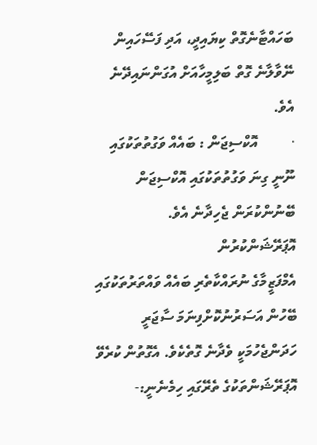ބަހައްޓާނެގޮތް ކިޔައިދީ، އަދި ފަސޭހައިން ނޭވާލާނެ ގޮތް ބަލިމީހާއަށް އުގަންނައިދޭނެ އެވެ.
·         އޮކްސިޖަން : ބައެއް ވަގުތުތަކުގައި ނޫނީ ގިނަ ވަގުތުތަކުގައި އޮކްސިޖަން ބޭނުންކުރަން ޖެހިދާނެ އެވެ.
އޮޕަރޭޝަންކުރުން
އެމްފަޒީމާގެ ނުރައްކާތެރި ބައެއް ވައްތަރުތަކުގައި ބޭހުން އަސަރުނުކޮށްފިނަމަ ސާޖަރީ ހަދަންޖެހުމަކީ ވެދާނެ ގޮތެކެވެ. އެގޮތުން ކުރެވޭ އޮޕަރޭޝަންތަކުގެ ތެރޭގައި ހިމެނެނީ:-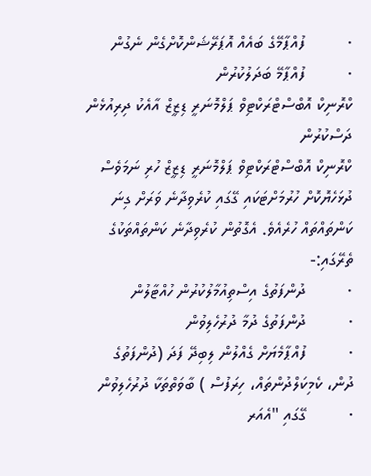·         ފުއްޕާމޭގެ ބައެއް އޮޕަރޭޝަންކޮށްގެން ނެގުން
·         ފުއްޕާމޭ ބަދަލުކުރުން
ކްރޮނިކް އޮބްސްޓްރަކްޓިވް ޕަލްމޮނަރީ ޑިޒީޒް އާއެކު ދިރިއުޅެން ދަސްކުރުން
ކްރޮނިކް އޮބްސްޓްރަކްޓިވް ޕަލްމޮނަރީ ޑިޒީޒް ހުރި ނަމަވެސް ދުޅަހެޔޮކޮށް ހުރުމަށްޓަކައި ގޭގައި ކުރެވިދާނެ ވަރަށް ގިނަ ކަންތައްތައް ހުރެއެވެ. އެގޮތުން ކުރެވިދާނެ ކަންތައްތަކުގެ ތެރޭގައި:-
·         ދުންފަތުގެ އިސްތިއުމާލުކުރުން ހުއްޓާލުން
·         ދުންފަތުގެ ދުމާ ދުރުހެލިވުން
·         ފުއްޕާމެޔަށް ގެއްލުން ލިބިދޭ ފަދަ (ދުންފަތުގެ ދުން، ކެމިކަލްދުންތައް، ހިރަފުސް ) ބާވަތްތަކާ ދުރުހެލިވުން
·         ގޭގައި "އެއަރ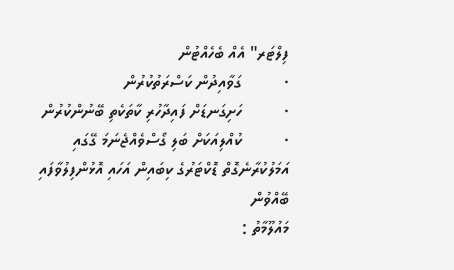ފިލްޓަރ" އެއް ބެހެއްޓުން
·         ގަވާއިދުން ކަސްރަތުކުރުން
·         ހަށިގަނޑަށް ފައިދާހުރި ކާތަކެތި ބޭނުންކުރުން
·         ކުއްލިއަކަށް ބަލި ގޯސްވެއްޖެނަމަ ގޭގައި އަމަލުކުރާނެގޮތް ޑޮކްޓަރުގެ ކިބައިން އަހައި އޮޅުންފިލުވާފައި ބޭއްވުން
މައުލޫމާތު :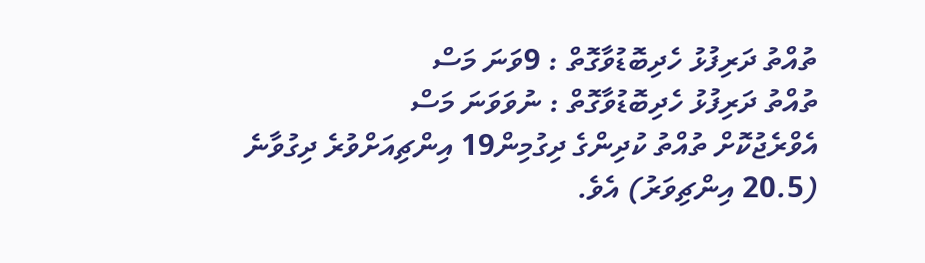ތުއްތު ދަރިފުޅު ހެދިބޮޑުވާގޮތް : 9ވަނަ މަސް
ތުއްތު ދަރިފުޅު ހެދިބޮޑުވާގޮތް : ނުވަވަނަ މަސް
އެވްރެޖުކޮށް ތުއްތު ކުދިންގެ ދިގުމިން19 އިންޗިއަށްވުރެ ދިގުވާނެ (20.5 އިންޗިވަރު) އެވެ.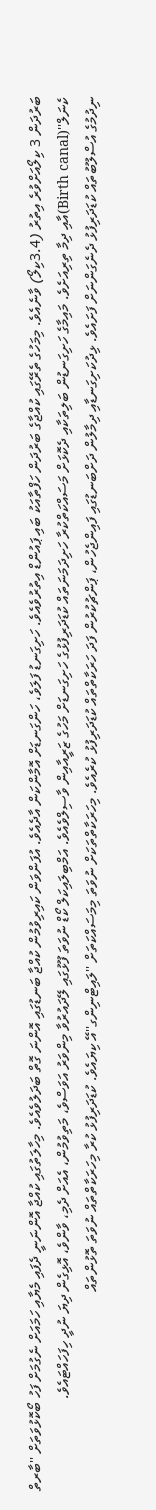ބަރުދަން 3 ކިލޯއަށްވުރެ އިތުރު (3.4ކިލޯ) ވާނެއެވެ. މިމަހުގެ ތެރޭގައި ކުއްޖާގެ ބަރުދަން ހަފްތާއަކު ބައި ޕައުންޑް އިތުރުވެއެވެ. ހަށިގަނޑު ފަލަވެ، ހަންގަނޑަށް އޮމާންކަން އާދެއެވެ. އުފަންވަން ކައިރިވުމުން ކުއްޖާ ބަނޑުގައި އޮންނަ ގޮތް ބަދަލުވެއެވެ. މިހާލަތުގައި ކުއްޖާ އޮންނަނީ ދެފައި މެޔާއި ހަމައަށް ނެގުމަށް ފަހު ބޯކޮޅުވަތަށް ''ބާރތް ކެނަލް''(Birth canal)އާއި ދިމާ ތިރިއަށެވެ. މައިމާގެ ހަށިގަނޑުން ބަލިތަކާއި ދެކޮޅަށް މަސައްކަތްކުރާ ހަށިދަމަނަތައް ކުޑަދަރިފުޅުގެ ހަށިގަނޑަށް މަހުގެ ޒަރީއާއިން ވާސިލްވެއެވެ. އަމްބިލައިކަލް ކޯޑް ނުވަތަ ފޫޅުގައި ލޭދައުރުވާ މިންވަރު އަވަސްވެ، މަތިވުމުން، އެއަށް ދެމި، ވާންވެ، އޮޅިގެން ދިޔަ ނުދީ ހިފަހައްޓައެވެ.
ނިދުމުގެ އުސްލޫބުތައް ކުޑަދަރިފުޅު ދެނެގަންނަށް ފަށައެވެ. ޅިދުކަށިގަނޑާއި ދިމާލުން ދަށްބަނޑުގައި ފައިންޖެހުން، ޕަންޗުކުރުން ފަދަ ހަރަކާތްތައް ކުޑަދަރިފުޅު ކުރެއެވެ. މިހަރަކާތްތަކަށް ނުވަތަ މިމަސައްކަތަށް ''ލައިޓްނިންގ''އޭ ކިޔައެވެ. ކުޑަދަރިފުޅު ކުރާ މިހަރަކާތްތައް ނުވަތަ ތޮޅުންތައް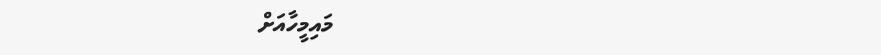މައިމީހާއަށް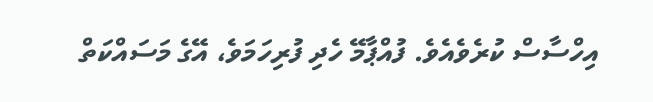އިހްސާސް ކުރެވެއެވެ. ފުއްޕާމޭ ހެދި ފުރިހަމަވެ، އޭގެ މަސައްކަތް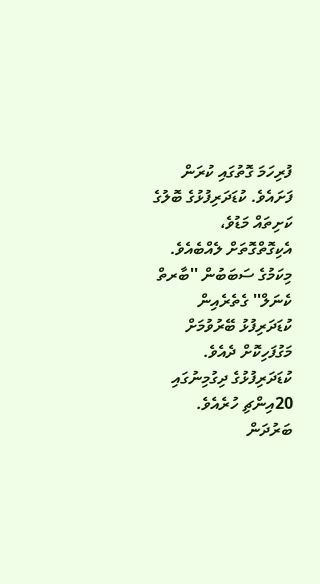ފުރިހަމަ ގޮތުގައި ކުރަން ފަށައެވެ. ކުޑަދަރިފުޅުގެ ބޮލުގެ ކަށިތައް މަޑުވެ، އެކިގޮތްގޮތަށް ލެއްބެއެވެ. މިކަމުގެ ސަބަބުން ''ބާރތް ކެނަލް'' ގެތެރެއިން ކުޑަދަރިފުޅު ބޭރުވުމަށް މަގުފަހިކޮށް ދެއެވެ.
ކުޑަދަރިފުޅުގެ ދިގުމިނުގައި 20އިންޗި ހުރެއެވެ. ބަރުދަން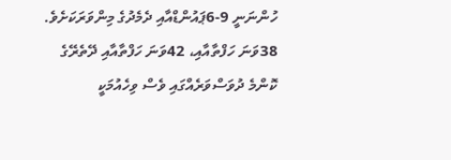ހުންނަނީ 9-6ޕައުންޑްއާއި ދެމެދުގެ މިންވަރަކަށެވެ. 38ވަނަ ހަފްތާއާއި، 42ވަނަ ހަފްތާއާއި ދޭތެރޭގެ ކޮންމެ ދުވަސްވަރެއްގައި ވެސް ވިހެއުމަކީ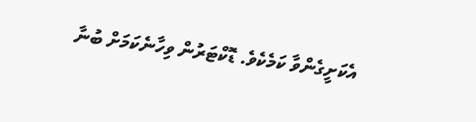އެކަށީގެންވާ ކަމެކެވެ. ޑޮކްޓަރުން ވިހާނެކަމަށް ބުނާ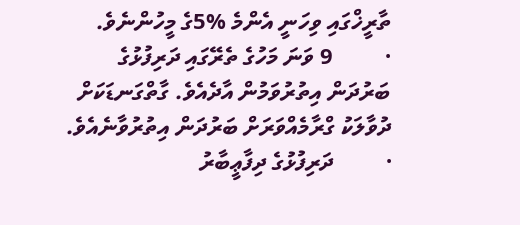ތާރީޚްގައި ވިހަނީ އެންމެ %5ގެ މީހުންނެވެ.
·         9 ވަނަ މަހުގެ ތެރޭގައި ދަރިފުޅުގެ ބަރުދަން އިތުރުވަމުން އާދެއެވެ. ގާތްގަނޑަކަށް ދުވާލަކު ގްރާމެއްވަރަށް ބަރުދަން އިތުރުވާނެއެވެ.
·         ދަރިފުޅުގެ ދިފާޢީބާރު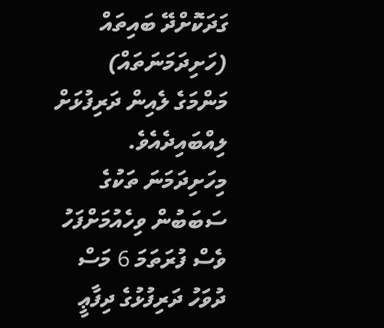ގަދަކޮށްދޭ ބައިތައް (ހަށިދަމަނަތައް) މަންމަގެ ލެއިން ދަރިފުޅަށް ލިއްބައިދެއެވެ. މިހަށިދަމަނަ ތަކުގެ ސަބަބުން ވިހެއުމަށްފަހު ވެސް ފުރަތަމަ 6 މަސް ދުވަހު ދަރިފުޅުގެ ދިފާޢީ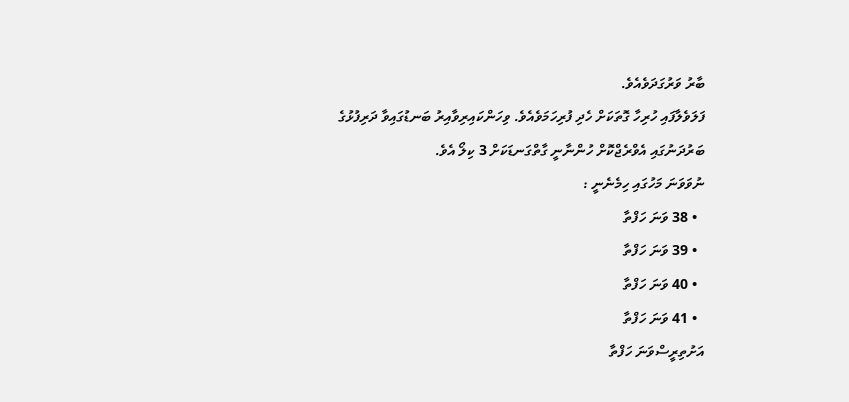ބާރު ވަރުގަދަވެއެވެ.
ފަލަވެލާފައި ހުރިހާ ގޮތަކަށް ހެދި ފުރިހަމަވެއެވެ. ވިހަންކައިރިވާއިރު ބަނޑުގައިވާ ދަރިފުޅުގެ ބަރުދަނުގައި އެވްރެޖްކޮށް ހުންނާނީ ގާތްގަނޑަކަށް 3 ކިލޯ އެވެ.
ނުވަވަނަ މަހުގައި ހިމެނެނީ :
  • 38 ވަނަ ހަފްތާ
  • 39 ވަނަ ހަފްތާ
  • 40 ވަނަ ހަފްތާ
  • 41 ވަނަ ހަފްތާ
އަށުތިރީސްވަނަ ހަފްތާ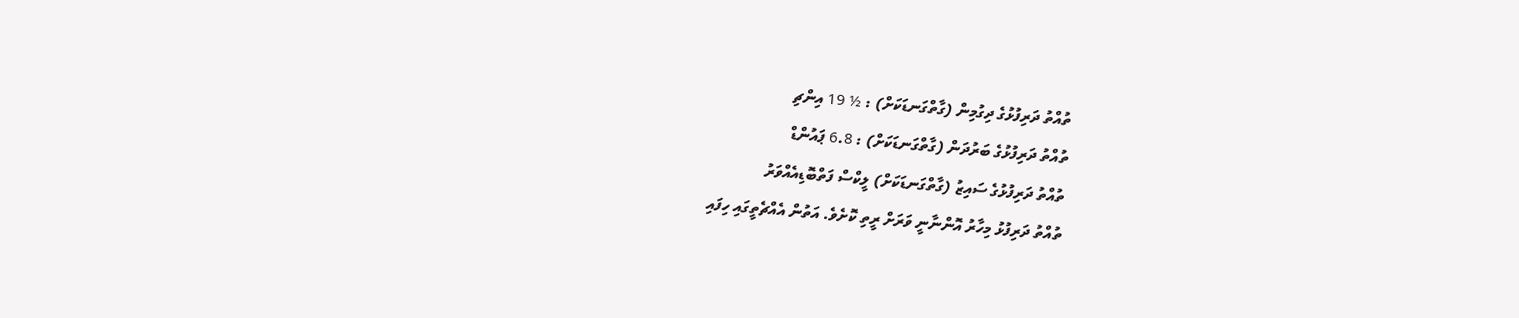ތުއްތު ދަރިފުޅުގެ ދިގުމިން (ގާތްގަނޑަކަށް) : ½ 19 އިންޗި
ތުއްތު ދަރިފުޅުގެ ބަރުދަން (ގާތްގަނޑަކަށް) : 6.8 ޕައުންޑް
ތުއްތު ދަރިފުޅުގެ ސައިޒު (ގާތްގަނޑަކަށް) ލީކްސް ފަތްބޮޑިއެއްވަރު
ތުއްތު ދަރިފުޅު މިހާރު އޮންނާނީ ވަރަށް ރީތި ކޮށެވެ. އަތުން އެއްޗެތީގައި ހިފައި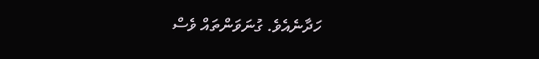ހަދާނެއެވެ. ގުނަވަންތައް ވެސް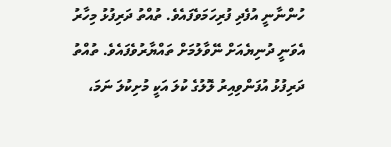ހުންނާނީ އުފެދި ފުރިހަމަވެފައެވެ. ތުއްތު ދަރިފުޅު މިހާރު އެވަނީ ދުނިޔެއަށް ނޭވާލުމަށް ތައްޔާރުވެފައެވެ. ތުއްތު ދަރިފުޅު އުފަންވިއިރު ލޮލުގެ ކުލަ އަކީ މުށިކުލަ ނަމަ،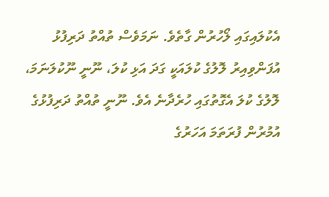އެކުލައިގައި ލޯހުރުން ގާތެވެ. ނަމަވެސް ތުއްތު ދަރިފުޅު އުފަންވިއިރު ލޮލުގެ ކުލައަކީ ގަދަ އަޅި ކުލަ، ނޫނީ ނޫކުލަނަމަ، ލޮލުގެ ކުލަ އެގޮތުގައި ހުރެދާނެ އެވެ. ނޫނީ ތުއްތު ދަރިފުޅުގެ އުމުރުން ފުރަތަމަ އަހަރުގެ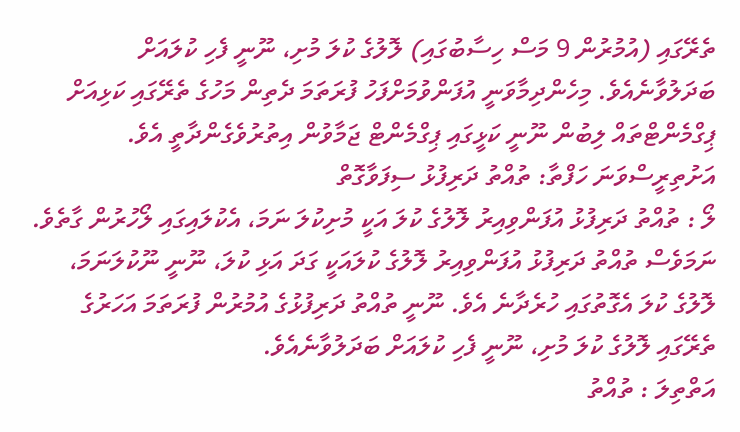ތެރޭގައި (އުމުރުން 9 މަސް ހިސާބުގައި) ލޮލުގެ ކުލަ މުށި، ނޫނީ ފެހި ކުލައަށް ބަދަލުވާނެއެވެ. މިހެންދިމާވަނީ އުފަންވުމަށްފަހު ފުރަތަމަ ދެތިން މަހުގެ ތެރޭގައި ކަޅިއަށް ޕިގްމެންޓްތައް ލިބުން ނޫނީ ކަޅީގައި ޕިގްމެންޓް ޖަމާވުން އިތުރުވެގެންދާތީ އެވެ.
އަށުތިރީސްވަނަ ހަފްތާ: ތުއްތު ދަރިފުޅު ސިފަވާގޮތް
ލޯ : ތުއްތު ދަރިފުޅު އުފަންވިއިރު ލޮލުގެ ކުލަ އަކީ މުށިކުލަ ނަމަ، އެކުލައިގައި ލޯހުރުން ގާތެވެ. ނަމަވެސް ތުއްތު ދަރިފުޅު އުފަންވިއިރު ލޮލުގެ ކުލައަކީ ގަދަ އަޅި ކުލަ، ނޫނީ ނޫކުލަނަމަ، ލޮލުގެ ކުލަ އެގޮތުގައި ހުރެދާނެ އެވެ. ނޫނީ ތުއްތު ދަރިފުޅުގެ އުމުރުން ފުރަތަމަ އަހަރުގެ ތެރޭގައި ލޮލުގެ ކުލަ މުށި، ނޫނީ ފެހި ކުލައަށް ބަދަލުވާނެއެވެ.
އަތްތިލަ : ތުއްތު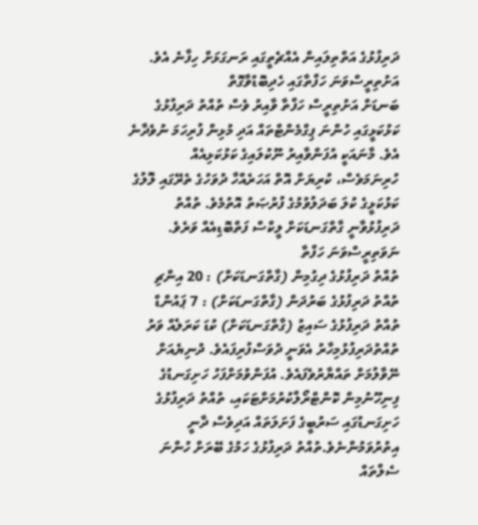ދަރިފުޅުގެ އަތްތިލައިން އެއްޗެތީގައި ރަނގަޅަށް ހިފާނެ އެވެ.
އަށުތިރީސްވަނަ ހަފްތާގައި ހެދިބޮޑުވާގޮތް
ބަނޑަށް އަށުތިރީސް ހަފްތާ ވާއިރު ވެސް ތުއްތު ދަރިފުޅުގެ ކަޅުކަޅީގައި ހުންނަ ޕިގްމެންޓްތައް އަދި މުޅިން ފުރިހަމަ ނުވެދާނެ އެވެ. މާނައަކީ އުފަންވާއިރު ނޫކުލައިގެ ކަޅުކަޅިއެއް ހުރިނަމަވެސް، ކުރިޔަށް އޮތް އަހަރެއްހާ ދުވަހުގެ ތެރޭގައި ލޮލުގެ ކަޅުކަޅީގެ ކުލަ ބަދަލުވުމުގެ ފުރުޞަތު އޮތުމެވެ. ތުއްތު ދަރިފުޅުވާނީ ގާތްގަނޑަކަށް ލީކްސް ފަތްބޮޑިއެއް ވަރެވެ.
ނަވަތިރީސްވަނަ ހަފްތާ
ތުއްތު ދަރިފުޅުގެ ދިގުމިން (ގާތްގަނޑަކަށް) : 20 އިންޗި
ތުއްތު ދަރިފުޅުގެ ބަރުދަން (ގާތްގަނޑަކަށް) : 7 ޕައުންޑް
ތުއްތު ދަރިފުޅުގެ ސައިޒު (ގާތްގަނޑަކަށް) ކުޑަ ކަރަލެއް ވަރު
ތުއްތުދަރިފުޅުމިހާރު އެވަނީ ދުވަސްފުރިފައެވެ. ދުނިޔެއަށް ނޭވާލުމަށް ތައްޔާރުވެފައެވެ. އުފަންވުމަށްފަހު ހަށިގަނޑުގެ ފިނިހޫނުމިން ކޮންޓްރޯލްކުރުމަށްޓަކައި، ތުއްތު ދަރިފުޅުގެ ހަށިގަނޑުގައި ސަރުބީގެ ފަށަލަތައް އަދިވެސް ދާނީ އިތުރުވަމުންނެވެ.ތުއްތު ދަރިފުޅުގެ ހަމުގެ ބޭރަށް ހުންނަ ސެލްތައް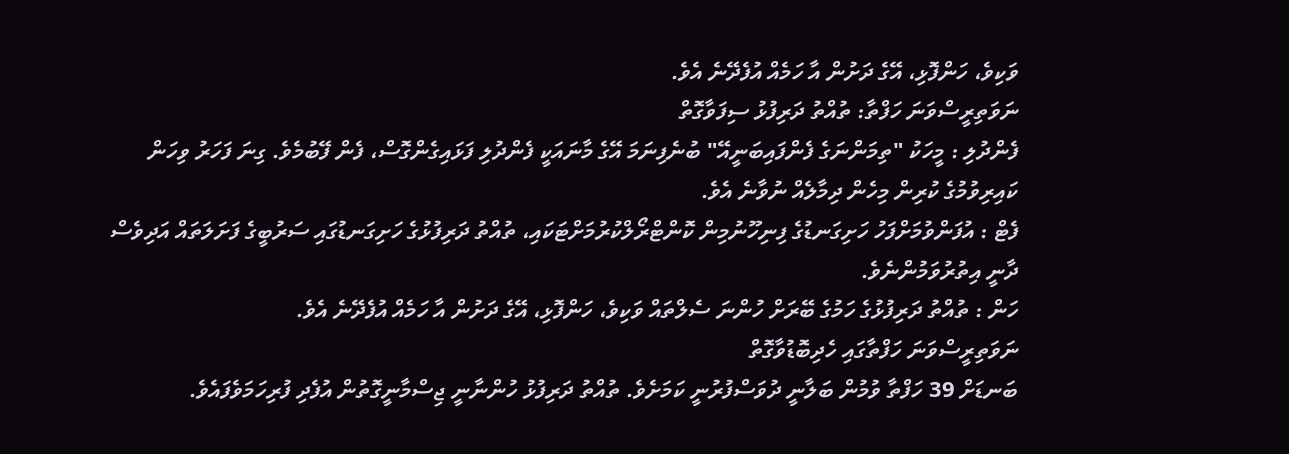ވަކިވެ، ހަންފޮޅި، އޭގެ ދަށުން އާ ހަމެއް އުފެދޭނެ އެވެ.
ނަވަތިރީސްވަނަ ހަފްތާ: ތުއްތު ދަރިފުޅު ސިފަވާގޮތް
ފެންދުލި : މީހަކު "ތިމަންނަގެ ފެންފައިބަނީއޭ" ބުނެފިނަމަ އޭގެ މާނައަކީ ފެންދުލި ފަޅައިގެންގޮސް، ފެން ފޭބުމެވެ. ގިނަ ފަހަރު ވިހަން ކައިރިވުމުގެ ކުރިން މިހެން ދިމާލެއް ނުވާނެ އެވެ.
ފެޓް : އުފަންވުމަށްފަހު ހަށިގަނޑުގެ ފިނިހޫނުމިން ކޮންޓްރޯލްކުރުމަށްޓަކައި، ތުއްތު ދަރިފުޅުގެ ހަށިގަނޑުގައި ސަރުބީގެ ފަށަލަތައް އަދިވެސް ދާނީ އިތުރުވަމުންނެވެ.
ހަން : ތުއްތު ދަރިފުޅުގެ ހަމުގެ ބޭރަށް ހުންނަ ސެލްތައް ވަކިވެ، ހަންފޮޅި، އޭގެ ދަށުން އާ ހަމެއް އުފެދޭނެ އެވެ.
ނަވަތިރީސްވަނަ ހަފްތާގައި ހެދިބޮޑުވާގޮތް
ބަނޑަށް 39 ހަފްތާ ވުމުން ބަލާނީ ދުވަސްފުރުނީ ކަމަށެވެ. ތުއްތު ދަރިފުޅު ހުންނާނީ ޖިސްމާނީގޮތުން އުފެދި ފުރިހަމަވެފައެވެ.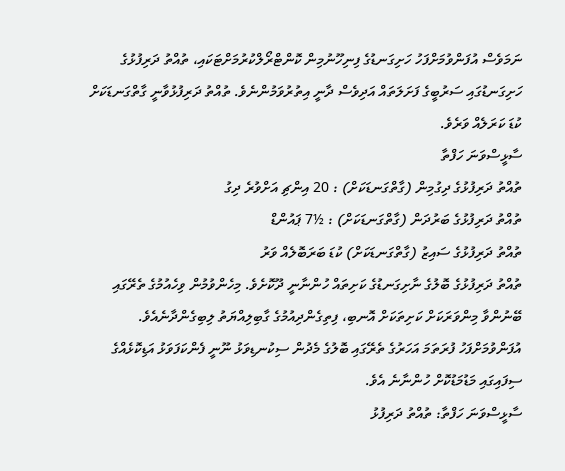ނަމަވެސް އުފަންވުމަށްފަހު ހަށިގަނޑުގެ ފިނިހޫނުމިން ކޮންޓްރޯލްކުރުމަށްޓަކައި، ތުއްތު ދަރިފުޅުގެ ހަށިގަނޑުގައި ސަރުބީގެ ފަށަލަތައް އަދިވެސް ދާނީ އިތުރުވަމުންނެވެ. ތުއްތު ދަރިފުޅުވާނީ ގާތްގަނޑަކަށް ކުޑަ ކަރަލެއް ވަރެވެ.
ސާޅީސްވަނަ ހަފްތާ
ތުއްތު ދަރިފުޅުގެ ދިގުމިން (ގާތްގަނޑަކަށް) : 20 އިންޗި އަށްވުރެ ދިގު
ތުއްތު ދަރިފުޅުގެ ބަރުދަން (ގާތްގަނޑަކަށް) : ½7 ޕައުންޑް
ތުއްތު ދަރިފުޅުގެ ސައިޒު (ގާތްގަނޑަކަށް) ކުޑަ ބަރަބޮލެއް ވަރު
ތުއްތު ދަރިފުޅުގެ ބޮލުގެ ނާށިގަނޑުގެ ކަށިތައް ހުންނާނީ ދޫކޮށެވެ. މިހެންވުމުން ވިހެއުމުގެ ތެރޭގައި ބޭނުންވާ މިންވަރަކަށް ކަށިތަކަށް އޮނބި، ފިތިގެންދިއުމުގެ ގާބިލިއްޔަތު ލިބިގެންދާނެއެވެ. އުފަންވުމަށްފަހު ފުރަތަމަ އަހަރުގެ ތެރޭގައި ބޮލުގެ މެދުން ސިކުނޑިވަޅު ނޫނީ ފެންކަފަވަޅު އަޑިކޮޅެއްގެ ސިފައިގައި މަޑުމަޑުކޮށް ހުންނާނެ އެވެ.
ސާޅީސްވަނަ ހަފްތާ: ތުއްތު ދަރިފުޅު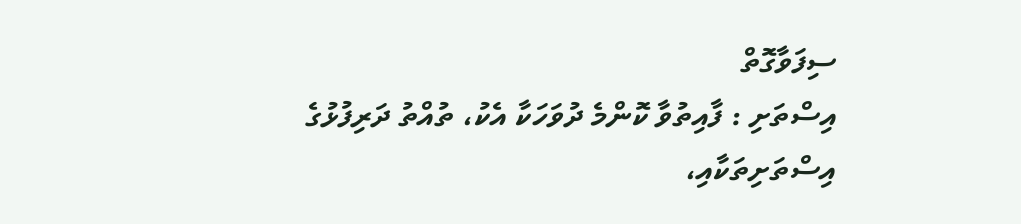ސިފަވާގޮތް
އިސްތަށި : ފާއިތުވާ ކޮންމެ ދުވަހަކާ އެކު، ތުއްތު ދަރިފުޅުގެ އިސްތަށިތަކާއި،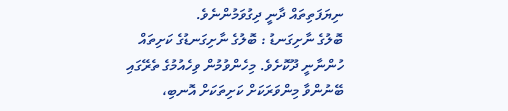ނިޔަފަތިތައް ދާނީ ދިގުވަމުންނެވެ.
ބޮލުގެ ނާށިގަނޑު : ބޮލުގެ ނާށިގަނޑުގެ ކަށިތައް ހުންނާނީ ދޫކޮށެވެ. މިހެންވުމުން ވިހެއުމުގެ ތެރޭގައި ބޭނުންވާ މިންވަރަކަށް ކަށިތަކަށް އޮނބި،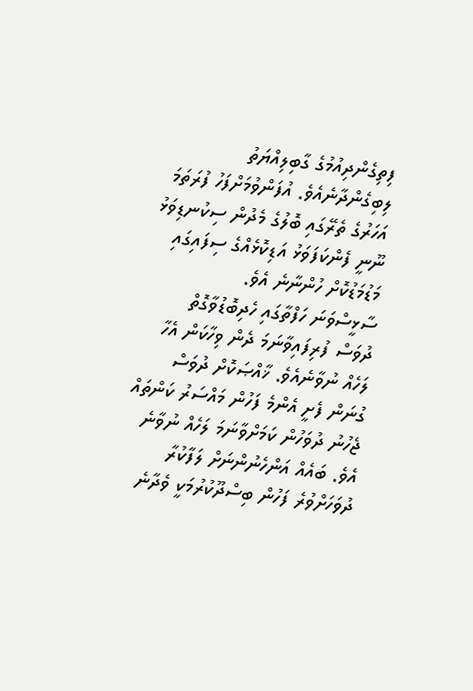ފިތިގެންދިއުމުގެ ގާބިލިއްޔަތު ލިބިގެންދާނެއެވެ. އުފަންވުމަށްފަހު ފުރަތަމަ އަހަރުގެ ތެރޭގައި ބޮލުގެ މެދުން ސިކުނޑިވަޅު ނޫނީ ފެންކަފަވަޅު އަޑިކޮޅެއްގެ ސިފައިގައި މަޑުމަޑުކޮށް ހުންނާނެ އެވެ.
ސާޅީސްވަނަ ހަފްތާގައި ހެދިބޮޑުވާގޮތް
ދުވަސް ފުރިފައިވާނަމަ ދެން ވިހާކަން އެހާ ލަހެއް ނުވާނެއެވެ. ޚާއްޞަކޮށް ދުވަސް ގުނަން ފެށީ އެންމެ ފަހުން މައްސަރު ކަންތައް ޖެހުނު ދުވަހުން ކަމަށްވާނަމަ ލަހެއް ނުވާނެ އެވެ. ބައެއް އަންހެނުންނަށް ލަފާކުރާ ދުވަހަށްވުރެ ފަހުން ބިސްދޫކުރުމަކީ ވެދާނެ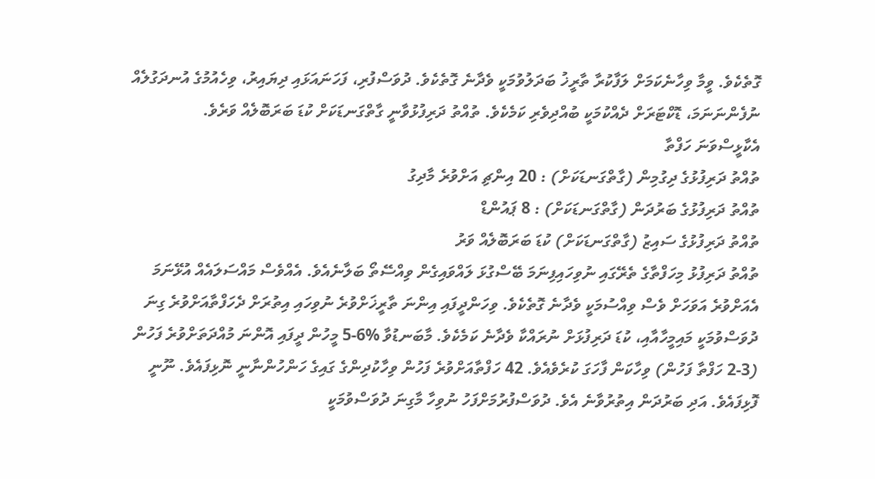ގޮތެކެވެ. ވީމާ ވިހާނެކަމަށް ލަފާކުރާ ތާރީޚު ބަދަލުވުމަކީ ވެދާނެ ގޮތެކެވެ. ދުވަސްފުރި، ފަހަނައަޅައި ދިޔައިރު، ވިހެއުމުގެ އުނދަގުލެއް ނުފެންނަނަމަ، ޑޮކްޓަރަށް ދެއްކުމަކީ ބުއްދިވެރި ކަމެކެވެ. ތުއްތު ދަރިފުޅުވާނީ ގާތްގަނޑަކަށް ކުޑަ ބަރަބޮލެއް ވަރެވެ.
އެކާޅީސްވަނަ ހަފްތާ
ތުއްތު ދަރިފުޅުގެ ދިގުމިން (ގާތްގަނޑަކަށް) : 20 އިންޗި އަށްވުރެ މާދިގު
ތުއްތު ދަރިފުޅުގެ ބަރުދަން (ގާތްގަނޑަކަށް) : 8 ޕައުންޑް
ތުއްތު ދަރިފުޅުގެ ސައިޒު (ގާތްގަނޑަކަށް) ކުޑަ ބަރަބޮލެއް ވަރު
ތުއްތު ދަރިފުޅު މިހަފްތާގެ ތެރޭގައި ނުވިހައިފިނަމަ ބޭސްގުޅަ ލައްވައިގެން ވިއްސޭތޯ ބަލާނެއެވެ. އެއްވެސް މައްސަލައެއް އުޅޭނަމަ އެއަށްވުރެ އަވަހަށް ވެސް ވިއްސުމަކީ ވެދާނެ ގޮތެކެވެ. ވިހަންދީފައި އިންނަ ތާރީޚަށްވުރެ ނުވިހައި އިތުރަށް ދެހަފްތާއަށްވުރެ ގިނަ ދުވަސްވުމަކީ މައިމީހާއާއި، ކުޑަ ދަރިފުޅަށް ނުރައްކާ ވެދާނެ ކަމެކެވެ. މާބަނޑުވާ %6-5 މީހުން ދީފައި އޮންނަ މުއްދަތަށްވުރެ ފަހުން (3-2 ހަފްތާ ފަހުން) ވިހާކަން ފާހަގަ ކުރެވެއެވެ. 42 ހަފްތާއަށްވުރެ ފަހުން ވިހާކުދިންގެ ގައިގެ ހަންހުންނާނީ ނޮޅިފައެވެ. ނޫނީ ފޮޅިފައެވެ. އަދި ބަރުދަން އިތުރުވާނެ އެވެ. ދުވަސްފުރުމަށްފަހު ނުވިހާ މާގިނަ ދުވަސްވުމަކީ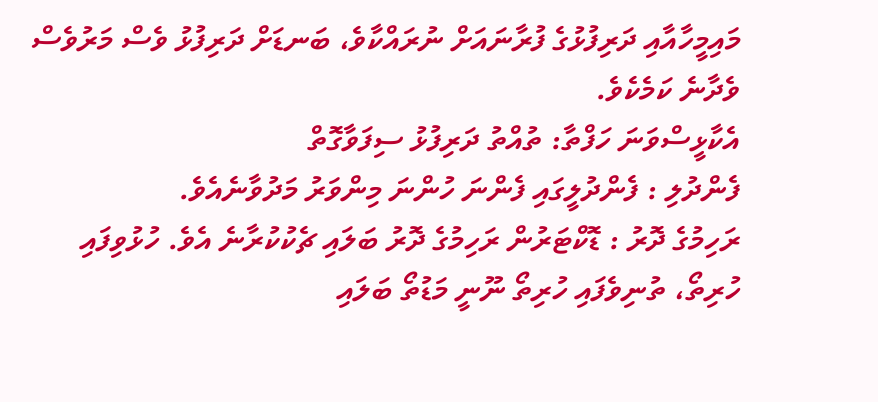މައިމީހާއާއި ދަރިފުޅުގެ ފުރާނައަށް ނުރައްކާވެ، ބަނޑަށް ދަރިފުޅު ވެސް މަރުވެސް ވެދާނެ ކަމެކެވެ.
އެކާޅީސްވަނަ ހަފްތާ: ތުއްތު ދަރިފުޅު ސިފަވާގޮތް
ފެންދުލި : ފެންދުލީގައި ފެންނަ ހުންނަ މިންވަރު މަދުވާނެއެވެ.
ރަހިމުގެ ދޮރު : ޑޮކްޓަރުން ރަހިމުގެ ދޮރު ބަލައި ޗެކުކުރާނެ އެވެ. ހުޅުވިފައި ހުރިތޯ، ތުނިވެފައި ހުރިތޯ ނޫނީ މަޑުތޯ ބަލައި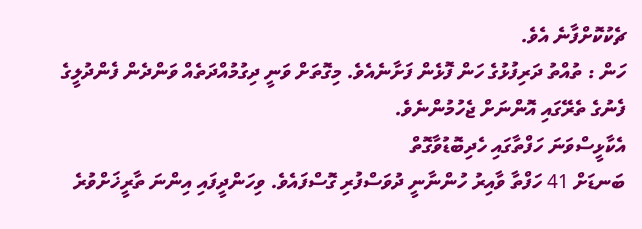ޗެކުކޮށްފާނެ އެވެ.
ހަން : ތުއްތު ދަރިފުޅުގެ ހަން ފޮޅެން ފަށާނެއެވެ. މިގޮތަށް ވަނީ ދިގުމުއްދަތެއް ވަންދެން ފެންދުލީގެ ފެނުގެ ތެރޭގައި އޮންނަށް ޖެހުމުންނެވެ.
އެކާޅީސްވަނަ ހަފްތާގައި ހެދިބޮޑުވާގޮތް
ބަނޑަށް 41 ހަފްތާ ވާއިރު ހުންނާނީ ދުވަސްފުރި ގޮސްފައެވެ. ވިހަންދީފައި އިންނަ ތާރީޚަށްވުރެ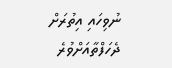ނުވިހައި އިތުރަށް ދެހަފްތާއަށްވުރެ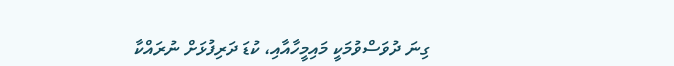ގިނަ ދުވަސްވުމަކީ މައިމީހާއާއި، ކުޑަ ދަރިފުޅަށް ނުރައްކާ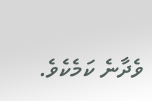ވެދާނެ ކަމެކެވެ.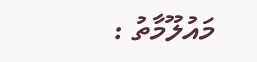މައުލޫމާތު :